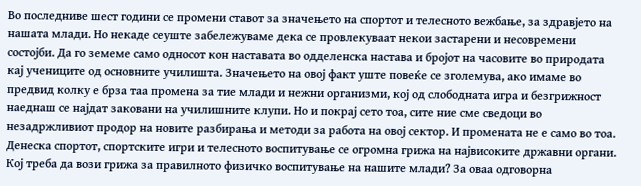Во последниве шест години се промени ставот за значењето на спортот и телесното вежбање, за здравјето на нашата млади. Но некаде сеуште забележуваме дека се провлекуваат некои застарени и несовремени состојби. Да го земеме само односот кон наставата во одделенска настава и бројот на часовите во природата кај учениците од основните училишта. Значењето на овој факт уште повеќе се зголемува, ако имаме во предвид колку е брза таа промена за тие млади и нежни организми, кој од слободната игра и безгрижност наеднаш се најдат заковани на училишните клупи. Но и покрај сето тоа, сите ние сме сведоци во незадржливиот продор на новите разбирања и методи за работа на овој сектор. И промената не е само во тоа. Денеска спортот, спортските игри и телесното воспитување се огромна грижа на највисоките државни органи. Кој треба да вози грижа за правилното физичко воспитување на нашите млади? За оваа одговорна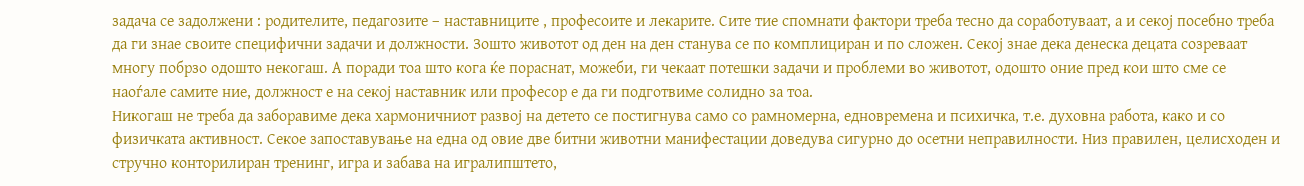задача се задолжени : родителите, педагозите – наставниците , професоите и лекарите. Сите тие спомнати фактори треба тесно да соработуваат, а и секој посебно треба да ги знае своите специфични задачи и должности. Зошто животот од ден на ден станува се по комплициран и по сложен. Секој знае дека денеска децата созреваат многу побрзо одошто некогаш. А поради тоа што кога ќе пораснат, можеби, ги чекаат потешки задачи и проблеми во животот, одошто оние пред кои што сме се наоѓале самите ние, должност е на секој наставник или професор е да ги подготвиме солидно за тоа.
Никогаш не треба да заборавиме дека хармоничниот развој на детето се постигнува само со рамномерна, едновремена и психичка, т.е. духовна работа, како и со физичката активност. Секое запоставување на една од овие две битни животни манифестации доведува сигурно до осетни неправилности. Низ правилен, целисходен и стручно конторилиран тренинг, игра и забава на игралипштето,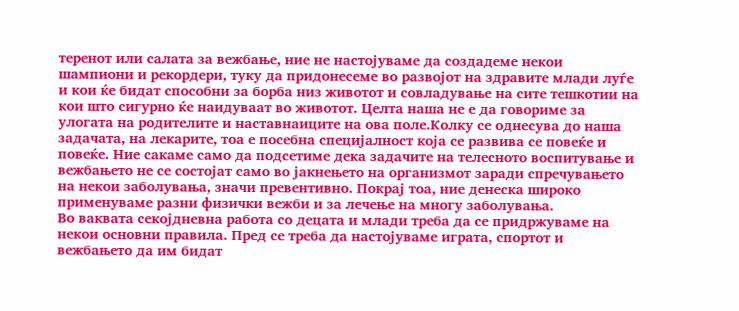теренот или салата за вежбање, ние не настојуваме да создадеме некои шампиони и рекордери, туку да придонесеме во развојот на здравите млади луѓе и кои ќе бидат способни за борба низ животот и совладување на сите тешкотии на кои што сигурно ќе наидуваат во животот. Целта наша не е да говориме за улогата на родителите и наставнаиците на ова поле.Колку се однесува до наша задачата, на лекарите, тоа е посебна специјалност која се развива се повеќе и повеќе. Ние сакаме само да подсетиме дека задачите на телесното воспитување и вежбањето не се состојат само во јакнењето на организмот заради спречувањето на некои заболувања, значи превентивно. Покрај тоа, ние денеска широко применуваме разни физички вежби и за лечење на многу заболувања.
Во ваквата секојдневна работа со децата и млади треба да се придржуваме на некои основни правила. Пред се треба да настојуваме играта, спортот и вежбањето да им бидат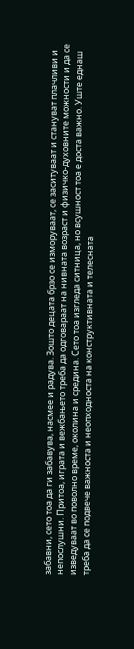забавни, сето тоа да ги забавува, насмее и радува. Зошто децата брзо се изморуваат, се заситуваат и стануват плачливи и непослушни. Притоа, играта и вежбањето треба да одговараат на нивната возраст и физичко-духовните можности и да се изведуваат во поволно време, околина и средина. Сето тоа изгледа ситница, но всушност тоа е доста важно. Уште еднаш треба да се подвече важноста и неопходноста на конструктивната и телесната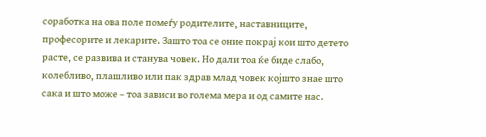соработка на ова поле помеѓу родителите, наставниците, професорите и лекарите. Зашто тоа се оние покрај кои што детето расте, се развива и станува човек. Но дали тоа ќе биде слабо, колебливо, плашливо или пак здрав млад човек којшто знае што сака и што може – тоа зависи во голема мера и од самите нас.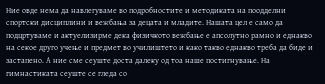Ние овде нема да навлегуваме во подробностите и методиката на поодделни спортски дисциплини и вежбања за децата и младите. Нашата цел е само да подцртуваме и актуелизирме дека физичкото вежбање е апсолутно рамно и еднакво на секое друго учење и предмет во училиштето и како такво еднакво треба да биде и застапено. А ние сме сеуште доста далеку од тоа наше постигнување. На гимнастиката сеуште се гледа со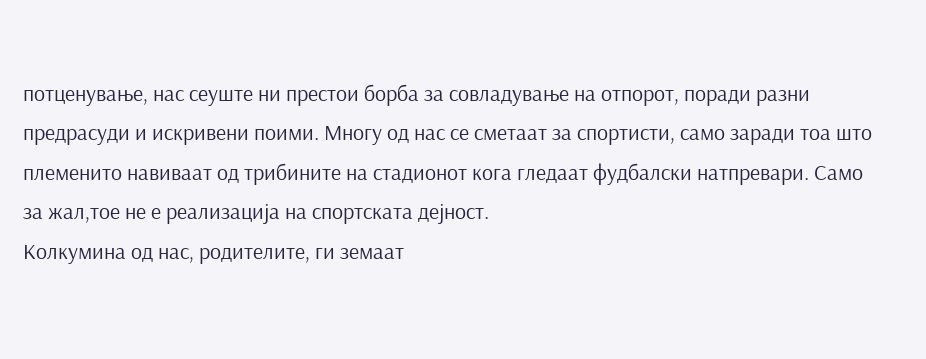потценување, нас сеуште ни престои борба за совладување на отпорот, поради разни предрасуди и искривени поими. Многу од нас се сметаат за спортисти, само заради тоа што племенито навиваат од трибините на стадионот кога гледаат фудбалски натпревари. Само за жал,тое не е реализација на спортската дејност.
Колкумина од нас, родителите, ги земаат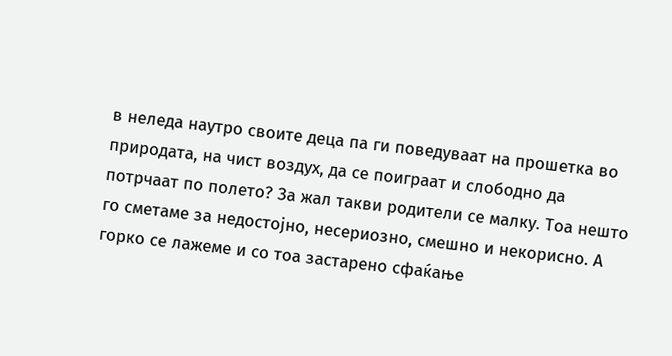в неледа наутро своите деца па ги поведуваат на прошетка во природата, на чист воздух, да се поиграат и слободно да потрчаат по полето? За жал такви родители се малку. Тоа нешто го сметаме за недостојно, несериозно, смешно и некорисно. А горко се лажеме и со тоа застарено сфаќање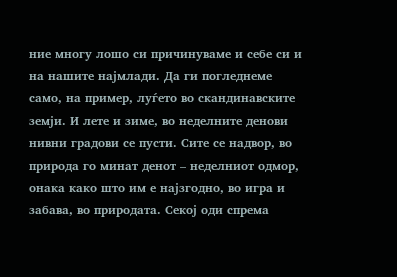ние многу лошо си причинуваме и себе си и на нашите најмлади. Да ги погледнеме само, на пример, луѓето во скандинавските земји. И лете и зиме, во неделните денови нивни градови се пусти. Сите се надвор, во природа го минат денот – неделниот одмор, онака како што им е најзгодно, во игра и забава, во природата. Секој оди спрема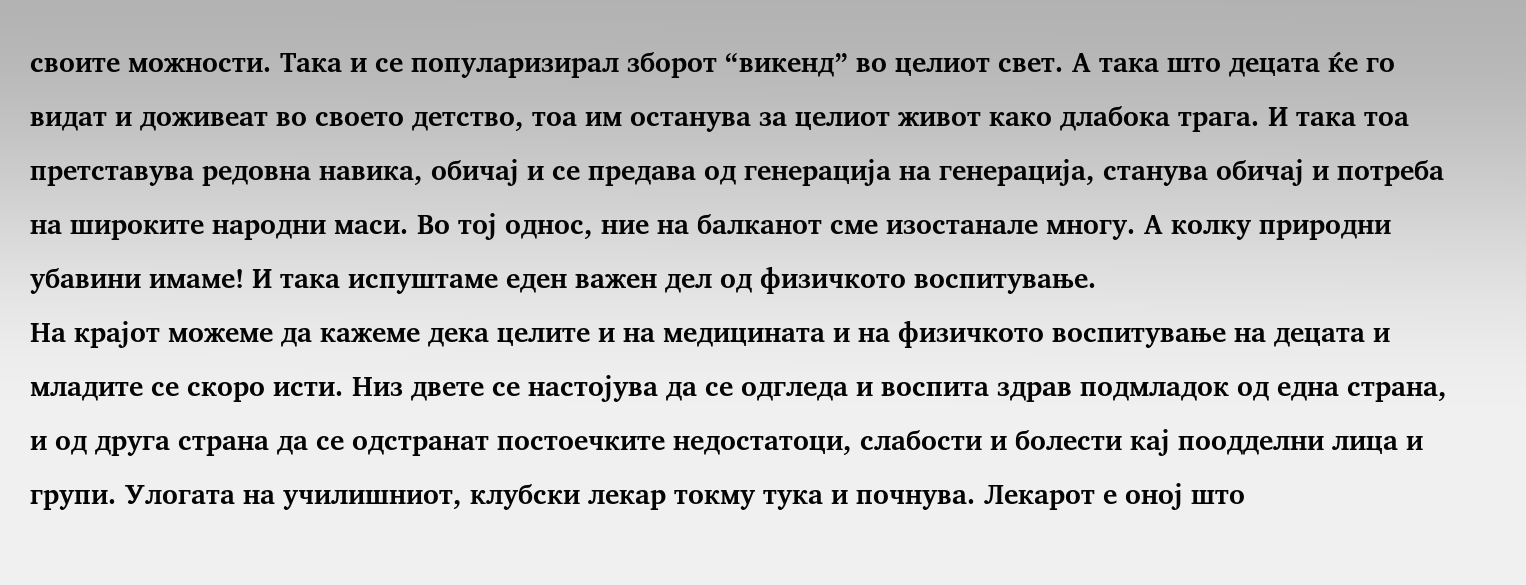своите можности. Така и се популаризирал зборот “викенд” во целиот свет. А така што децата ќе го видат и доживеат во своето детство, тоа им останува за целиот живот како длабока трага. И така тоа претставува редовна навика, обичај и се предава од генерација на генерација, станува обичај и потреба на широките народни маси. Во тој однос, ние на балканот сме изостанале многу. А колку природни убавини имаме! И така испуштаме еден важен дел од физичкото воспитување.
На крајот можеме да кажеме дека целите и на медицината и на физичкото воспитување на децата и младите се скоро исти. Низ двете се настојува да се одгледа и воспита здрав подмладок од една страна, и од друга страна да се одстранат постоечките недостатоци, слабости и болести кај поодделни лица и групи. Улогата на училишниот, клубски лекар токму тука и почнува. Лекарот е оној што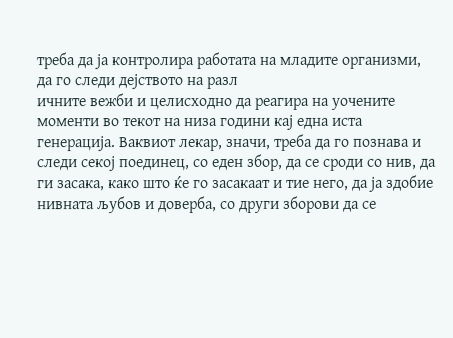треба да ја контролира работата на младите организми, да го следи дејството на разл
ичните вежби и целисходно да реагира на уочените моменти во текот на низа години кај една иста генерација. Ваквиот лекар, значи, треба да го познава и следи секој поединец, со еден збор, да се сроди со нив, да ги засака, како што ќе го засакаат и тие него, да ја здобие нивната љубов и доверба, со други зборови да се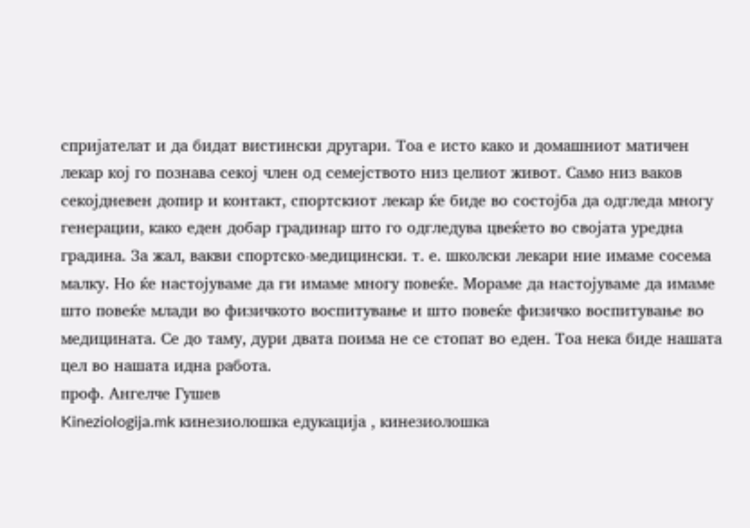спријателат и да бидат вистински другари. Тоа е исто како и домашниот матичен лекар кој го познава секој член од семејството низ целиот живот. Само низ ваков секојдневен допир и контакт, спортскиот лекар ќе биде во состојба да одгледа многу генерации, како еден добар градинар што го одгледува цвеќето во својата уредна градина. За жал, вакви спортско-медицински. т. е. школски лекари ние имаме сосема малку. Но ќе настојуваме да ги имаме многу повеќе. Мораме да настојуваме да имаме што повеќе млади во физичкото воспитување и што повеќе физичко воспитување во медицината. Се до таму, дури двата поима не се стопат во еден. Тоа нека биде нашата цел во нашата идна работа.
проф. Ангелче Гушев
Kineziologija.mk кинезиолошка едукација , кинезиолошка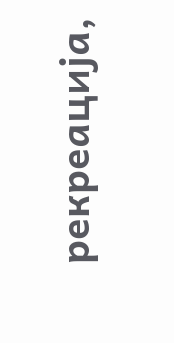рекреација,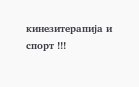кинезитерапија и спорт !!!